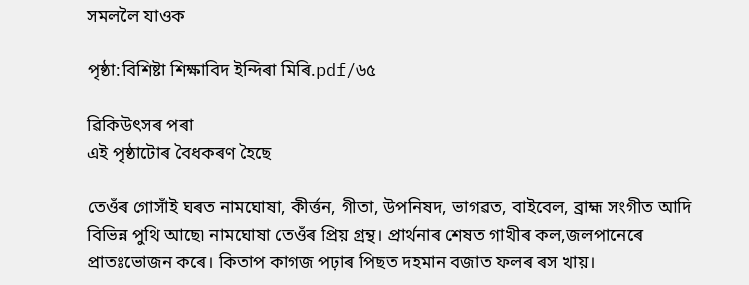সমললৈ যাওক

পৃষ্ঠা:বিশিষ্টা শিক্ষাবিদ ইন্দিৰা মিৰি.pdf/৬৫

ৱিকিউৎসৰ পৰা
এই পৃষ্ঠাটোৰ বৈধকৰণ হৈছে

তেওঁৰ গোসাঁই ঘৰত নামঘোষা, কীৰ্ত্তন, গীতা, উপনিষদ, ভাগৱত, বাইবেল, ব্ৰাহ্ম সংগীত আদি বিভিন্ন পুথি আছে৷ নামঘোষা তেওঁৰ প্ৰিয় গ্ৰন্থ। প্ৰাৰ্থনাৰ শেষত গাখীৰ কল,জলপানেৰে প্ৰাতঃভোজন কৰে। কিতাপ কাগজ পঢ়াৰ পিছত দহমান বজাত ফলৰ ৰস খায়।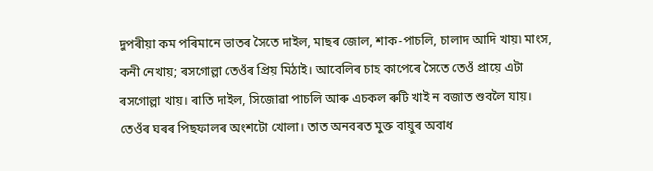দুপৰীয়া কম পৰিমানে ভাতৰ সৈতে দাইল, মাছৰ জোল, শাক-পাচলি, চালাদ আদি খায়৷ মাংস, কনী নেখায়; ৰসগোল্লা তেওঁৰ প্ৰিয় মিঠাই। আবেলিৰ চাহ কাপেৰে সৈতে তেওঁ প্ৰায়ে এটা ৰসগোল্লা খায়। ৰাতি দাইল, সিজোৱা পাচলি আৰু এচকল ৰুটি খাই ন বজাত শুবলৈ যায়। তেওঁৰ ঘৰৰ পিছফালৰ অংশটো খোলা। তাত অনবৰত মুক্ত বায়ুৰ অবাধ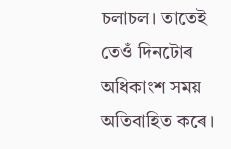চলাচল। তাতেই তেওঁ দিনটোৰ অধিকাংশ সময় অতিবাহিত কৰে।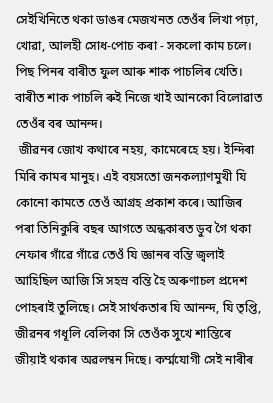সেইখিনিতে থকা ডাঙৰ মেজখনত তেওঁৰ লিখা পঢ়া, খোৱা, আলহী সোধ-পোচ কৰা - সকলো কাম চলে। পিছ পিনৰ বাৰীত ফুল আৰু শাক পাচলিৰ খেতি। বাৰীত শাক পাচলি ৰুই নিজে খাই আনকো বিলোৱাত তেওঁৰ বৰ আনন্দ।
 জীৱনৰ জোখ কথাৰে নহয়, কামেৰেহে হয়। ইন্দিৰা মিৰি কামৰ মানুহ। এই বয়সতো জনকল্যাণমুখী যি কোনো কামতে তেওঁ আগ্ৰহ প্ৰকাশ কৰে। আজিৰ পৰা তিনিকুৰি বছৰ আগতে অন্ধকাৰত ডুব গৈ থকা নেফাৰ গাঁৱে গাঁৱে তেওঁ যি জ্ঞানৰ বন্তি জ্বলাই আহিছিল আজি সি সহস্ৰ বন্তি হৈ অৰুণাচল প্ৰদেশ পোহৰাই তুলিছে। সেই সাৰ্থকতাৰ যি আনন্দ, যি তৃপ্তি, জীৱনৰ গধূলি বেলিকা সি তেওঁক সুখে শান্তিৰে জীয়াই থকাৰ অৱলম্বন দিছে। কৰ্ম্মযোগী সেই নাৰীৰ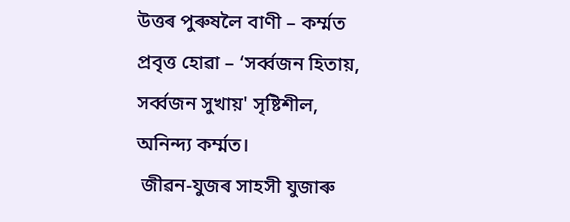উত্তৰ পুৰুষলৈ বাণী – কৰ্ম্মত প্ৰবৃত্ত হোৱা – ‘সৰ্ব্বজন হিতায়, সৰ্ব্বজন সুখায়' সৃষ্টিশীল, অনিন্দ্য কৰ্ম্মত।
 জীৱন-যুজৰ সাহসী যুজাৰু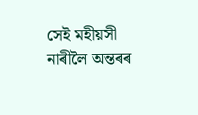সেই মহীয়সী নাৰীলৈ অন্তৰৰ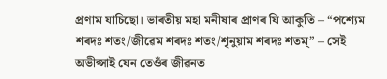প্ৰণাম যাচিছো। ভাৰতীয় মহা মনীষাৰ প্ৰাণৰ যি আকুতি – “পশ্যেম শৰদঃ শতং/জীৱেম শৰদঃ শতং/শৃনুয়াম শৰদঃ শতম্” – সেই অভীপ্সাই যেন তেওঁৰ জীৱনত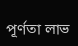পূৰ্ণতা লাভ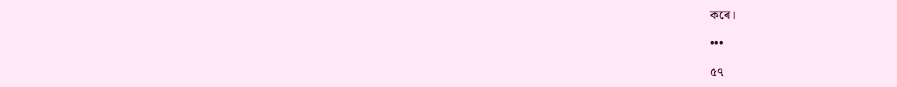কৰে।

•••

৫৭